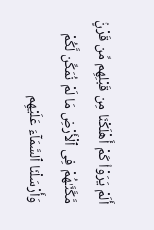أَلَمْ يَرَوْا۟ كَمْ أَهْلَكْنَا مِن قَبْلِهِم مِّن قَرْنٍۢ مَّكَّنَّـٰهُمْ فِى ٱلْأَرْضِ مَا لَمْ نُمَكِّن لَّكُمْ وَأَرْسَلْنَا ٱلسَّمَآءَ عَلَيْهِم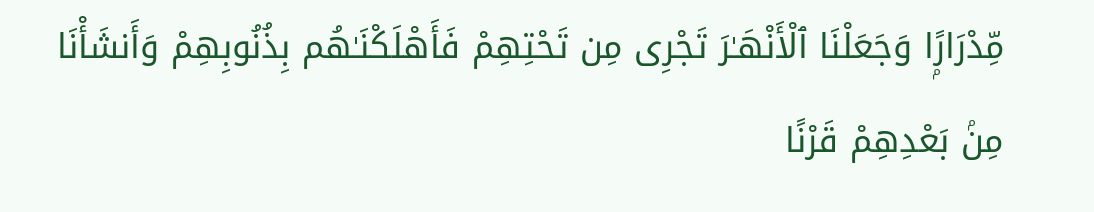مِّدْرَارًۭا وَجَعَلْنَا ٱلْأَنْهَـٰرَ تَجْرِى مِن تَحْتِهِمْ فَأَهْلَكْنَـٰهُم بِذُنُوبِهِمْ وَأَنشَأْنَا مِنۢ بَعْدِهِمْ قَرْنًا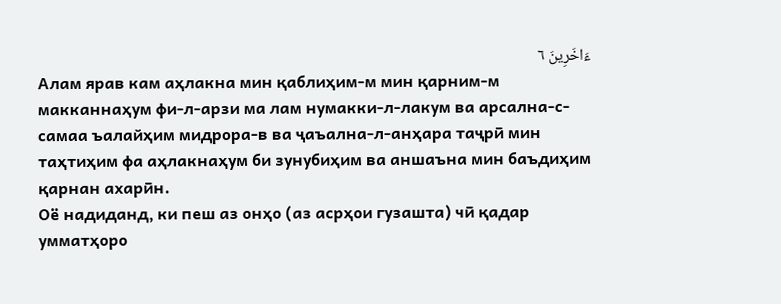ءَاخَرِينَ ٦
Алам ярав кам аҳлакна мин қаблиҳим-м мин қарним-м макканнаҳум фи-л-арзи ма лам нумакки-л-лакум ва арсална-с-самаа ъалайҳим мидрора-в ва ҷаъална-л-анҳара таҷрӣ мин таҳтиҳим фа аҳлакнаҳум би зунубиҳим ва аншаъна мин баъдиҳим қарнан ахарӣн.
Оё надиданд, ки пеш аз онҳо (аз асрҳои гузашта) чӣ қадар умматҳоро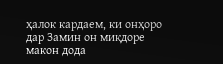ҳалок кардаем, ки онҳоро дар Замин он миқдоре макон дода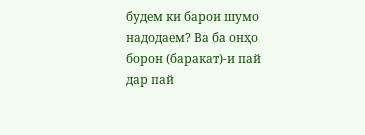будем ки барои шумо надодаем? Ва ба онҳо борон (баракат)-и пай дар пай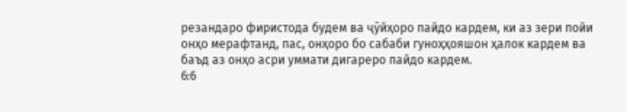резандаро фиристода будем ва ҷӯйҳоро пайдо кардем, ки аз зери пойи онҳо мерафтанд, пас, онҳоро бо сабаби гуноҳҳояшон ҳалок кардем ва баъд аз онҳо асри уммати дигареро пайдо кардем.
6:6